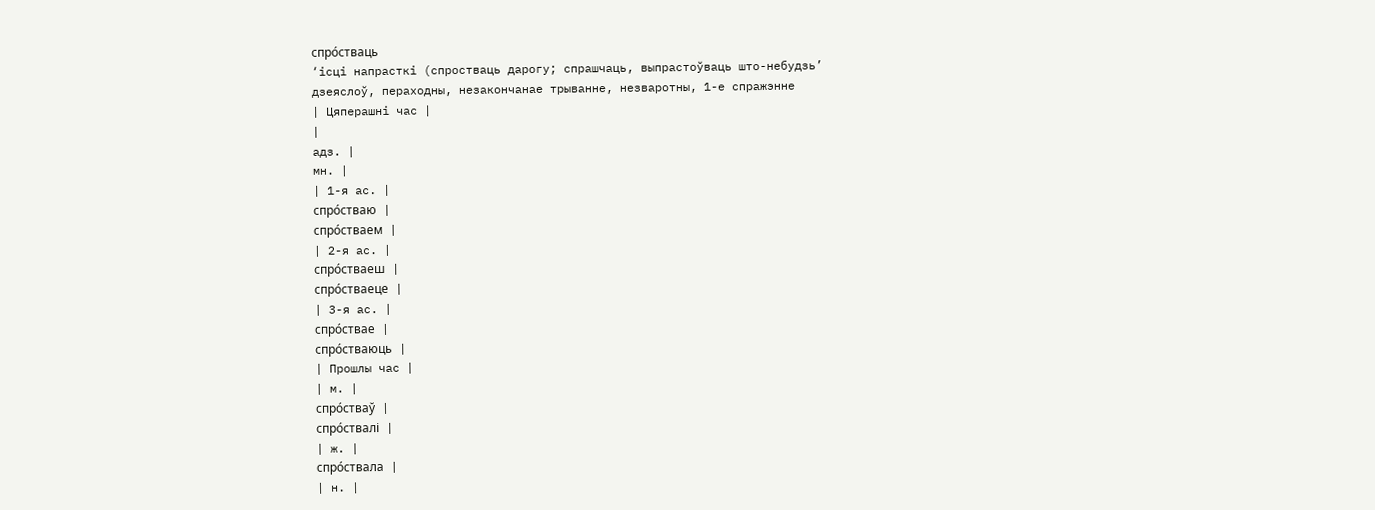спро́стваць
‘ісці напрасткі (спростваць дарогу; спрашчаць, выпрастоўваць што-небудзь’
дзеяслоў, пераходны, незакончанае трыванне, незваротны, 1-е спражэнне
| Цяперашні час |
|
адз. |
мн. |
| 1-я ас. |
спро́стваю |
спро́стваем |
| 2-я ас. |
спро́стваеш |
спро́стваеце |
| 3-я ас. |
спро́ствае |
спро́стваюць |
| Прошлы час |
| м. |
спро́стваў |
спро́ствалі |
| ж. |
спро́ствала |
| н. |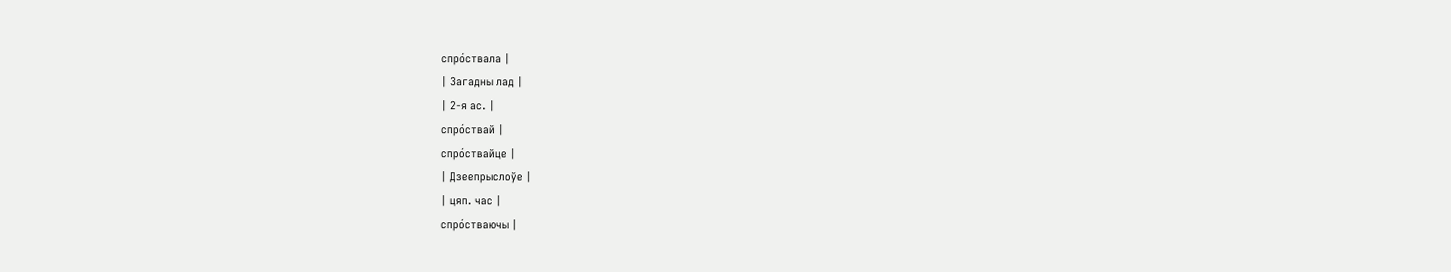спро́ствала |
| Загадны лад |
| 2-я ас. |
спро́ствай |
спро́ствайце |
| Дзеепрыслоўе |
| цяп. час |
спро́стваючы |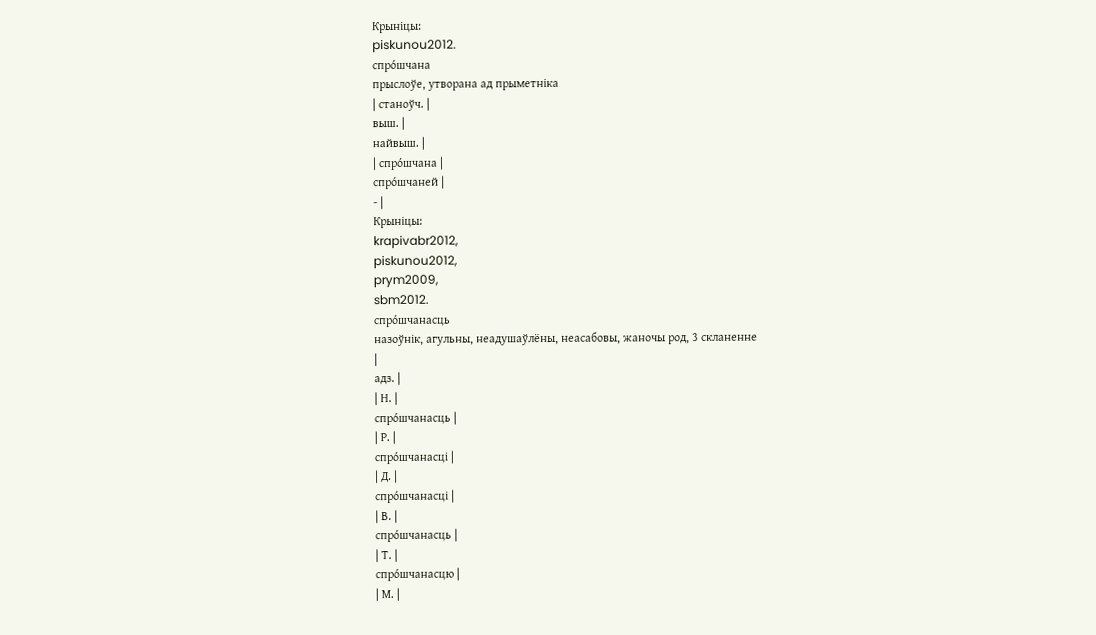Крыніцы:
piskunou2012.
спро́шчана
прыслоўе, утворана ад прыметніка
| станоўч. |
выш. |
найвыш. |
| спро́шчана |
спро́шчаней |
- |
Крыніцы:
krapivabr2012,
piskunou2012,
prym2009,
sbm2012.
спро́шчанасць
назоўнік, агульны, неадушаўлёны, неасабовы, жаночы род, 3 скланенне
|
адз. |
| Н. |
спро́шчанасць |
| Р. |
спро́шчанасці |
| Д. |
спро́шчанасці |
| В. |
спро́шчанасць |
| Т. |
спро́шчанасцю |
| М. |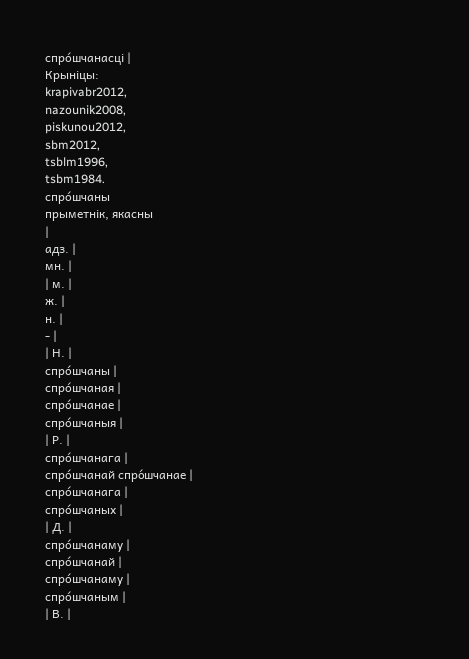спро́шчанасці |
Крыніцы:
krapivabr2012,
nazounik2008,
piskunou2012,
sbm2012,
tsblm1996,
tsbm1984.
спро́шчаны
прыметнік, якасны
|
адз. |
мн. |
| м. |
ж. |
н. |
- |
| Н. |
спро́шчаны |
спро́шчаная |
спро́шчанае |
спро́шчаныя |
| Р. |
спро́шчанага |
спро́шчанай спро́шчанае |
спро́шчанага |
спро́шчаных |
| Д. |
спро́шчанаму |
спро́шчанай |
спро́шчанаму |
спро́шчаным |
| В. |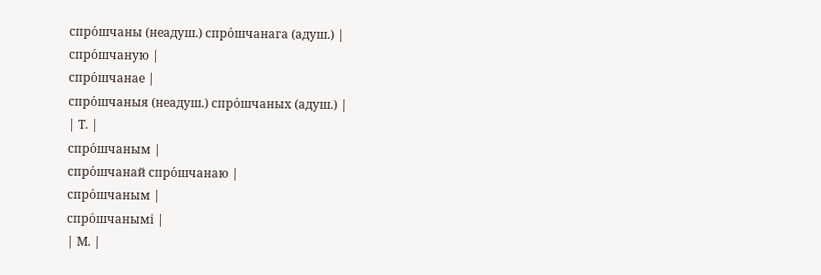спро́шчаны (неадуш.) спро́шчанага (адуш.) |
спро́шчаную |
спро́шчанае |
спро́шчаныя (неадуш.) спро́шчаных (адуш.) |
| Т. |
спро́шчаным |
спро́шчанай спро́шчанаю |
спро́шчаным |
спро́шчанымі |
| М. |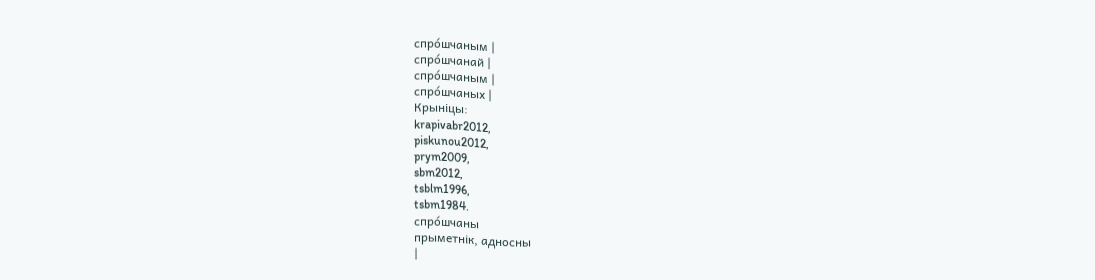спро́шчаным |
спро́шчанай |
спро́шчаным |
спро́шчаных |
Крыніцы:
krapivabr2012,
piskunou2012,
prym2009,
sbm2012,
tsblm1996,
tsbm1984.
спро́шчаны
прыметнік, адносны
|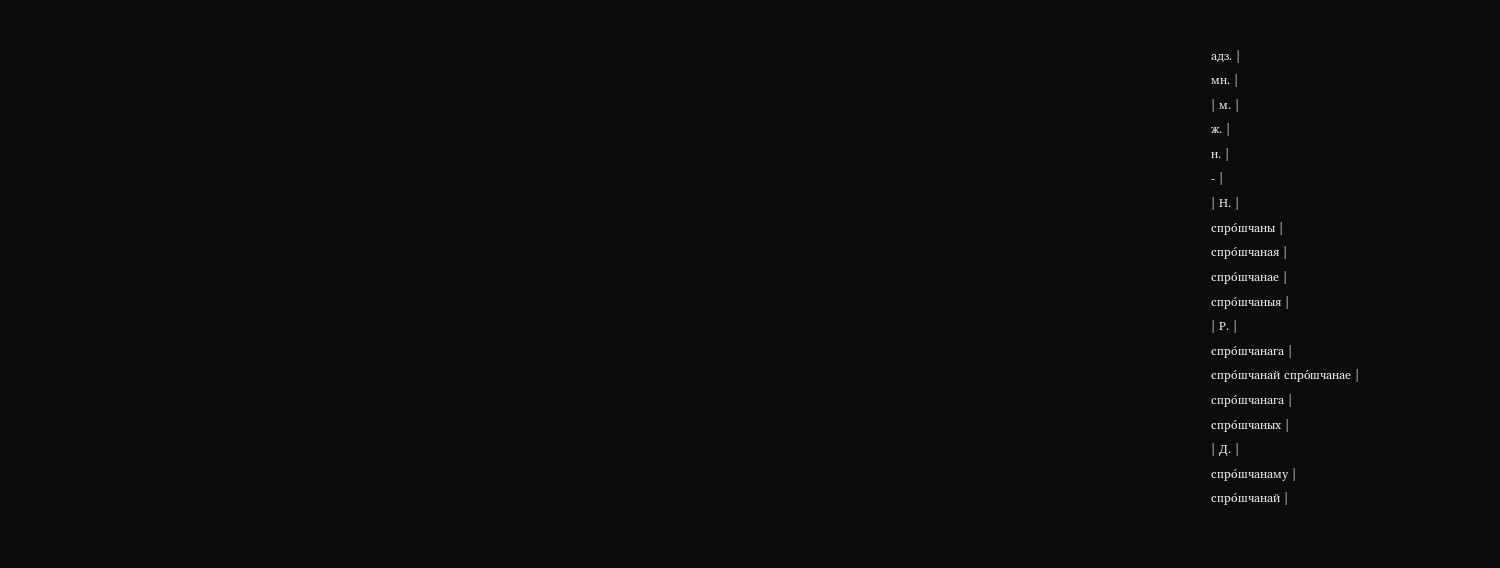адз. |
мн. |
| м. |
ж. |
н. |
- |
| Н. |
спро́шчаны |
спро́шчаная |
спро́шчанае |
спро́шчаныя |
| Р. |
спро́шчанага |
спро́шчанай спро́шчанае |
спро́шчанага |
спро́шчаных |
| Д. |
спро́шчанаму |
спро́шчанай |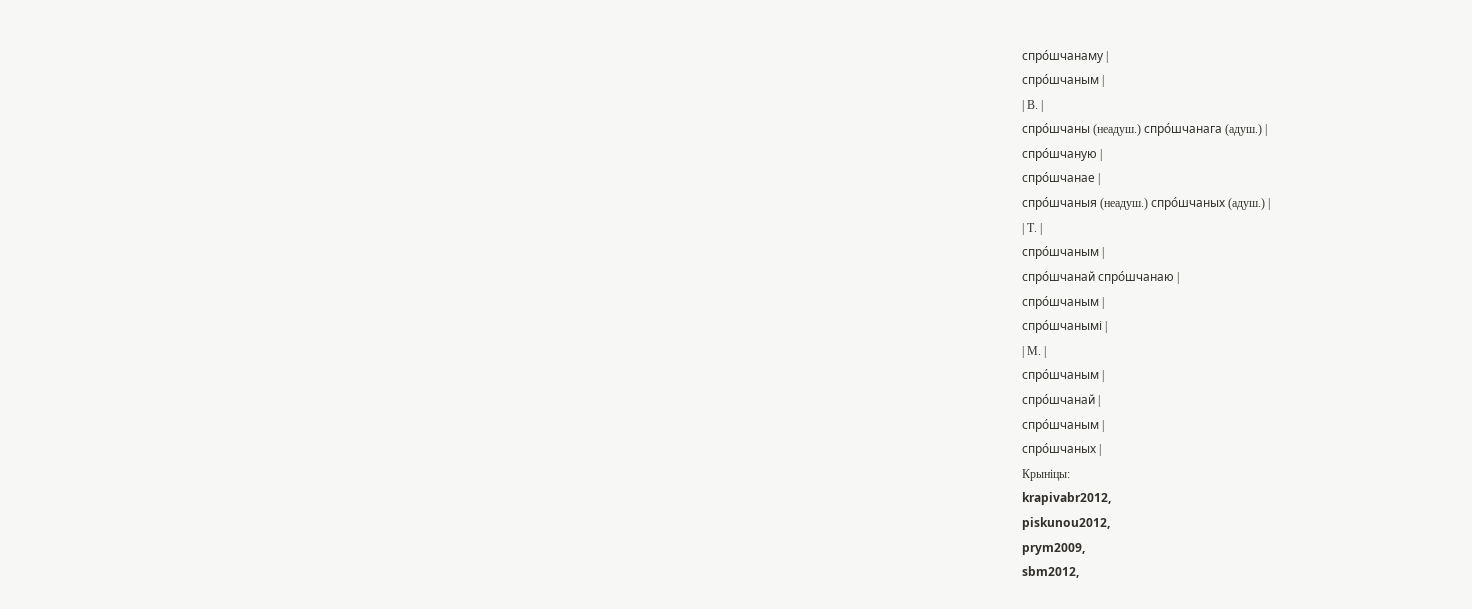спро́шчанаму |
спро́шчаным |
| В. |
спро́шчаны (неадуш.) спро́шчанага (адуш.) |
спро́шчаную |
спро́шчанае |
спро́шчаныя (неадуш.) спро́шчаных (адуш.) |
| Т. |
спро́шчаным |
спро́шчанай спро́шчанаю |
спро́шчаным |
спро́шчанымі |
| М. |
спро́шчаным |
спро́шчанай |
спро́шчаным |
спро́шчаных |
Крыніцы:
krapivabr2012,
piskunou2012,
prym2009,
sbm2012,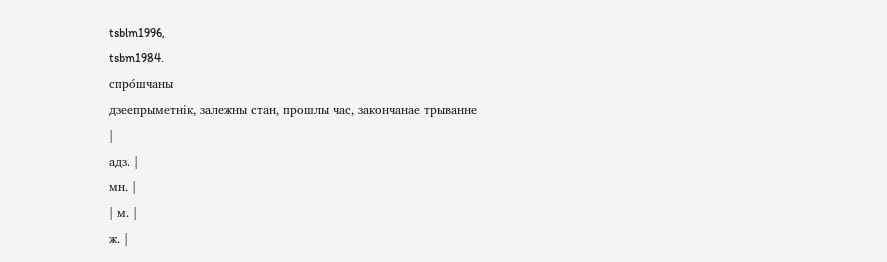tsblm1996,
tsbm1984.
спро́шчаны
дзеепрыметнік, залежны стан, прошлы час, закончанае трыванне
|
адз. |
мн. |
| м. |
ж. |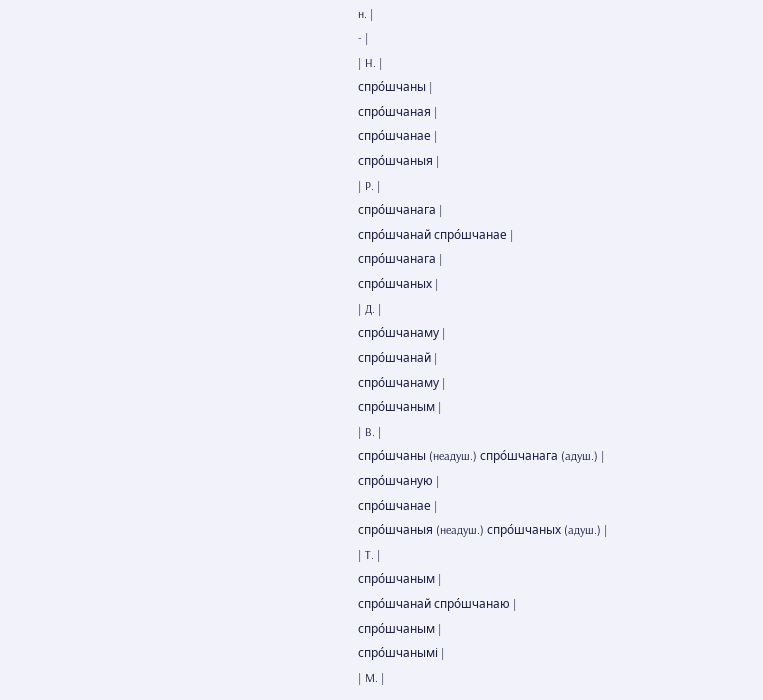н. |
- |
| Н. |
спро́шчаны |
спро́шчаная |
спро́шчанае |
спро́шчаныя |
| Р. |
спро́шчанага |
спро́шчанай спро́шчанае |
спро́шчанага |
спро́шчаных |
| Д. |
спро́шчанаму |
спро́шчанай |
спро́шчанаму |
спро́шчаным |
| В. |
спро́шчаны (неадуш.) спро́шчанага (адуш.) |
спро́шчаную |
спро́шчанае |
спро́шчаныя (неадуш.) спро́шчаных (адуш.) |
| Т. |
спро́шчаным |
спро́шчанай спро́шчанаю |
спро́шчаным |
спро́шчанымі |
| М. |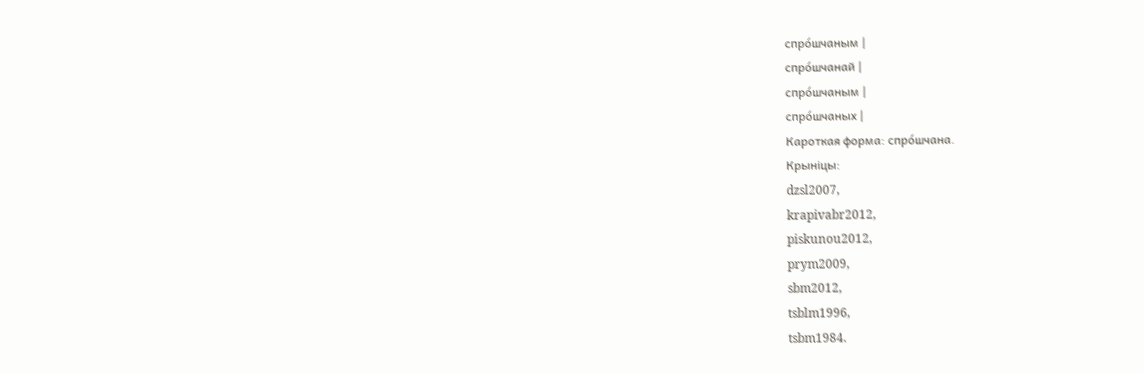спро́шчаным |
спро́шчанай |
спро́шчаным |
спро́шчаных |
Кароткая форма: спро́шчана.
Крыніцы:
dzsl2007,
krapivabr2012,
piskunou2012,
prym2009,
sbm2012,
tsblm1996,
tsbm1984.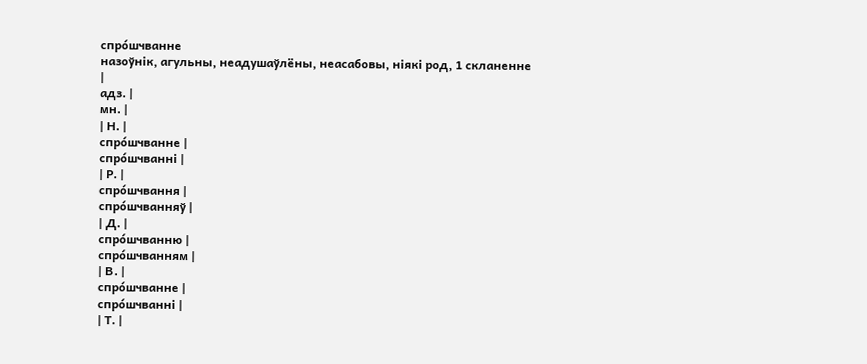спро́шчванне
назоўнік, агульны, неадушаўлёны, неасабовы, ніякі род, 1 скланенне
|
адз. |
мн. |
| Н. |
спро́шчванне |
спро́шчванні |
| Р. |
спро́шчвання |
спро́шчванняў |
| Д. |
спро́шчванню |
спро́шчванням |
| В. |
спро́шчванне |
спро́шчванні |
| Т. |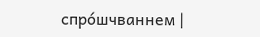спро́шчваннем |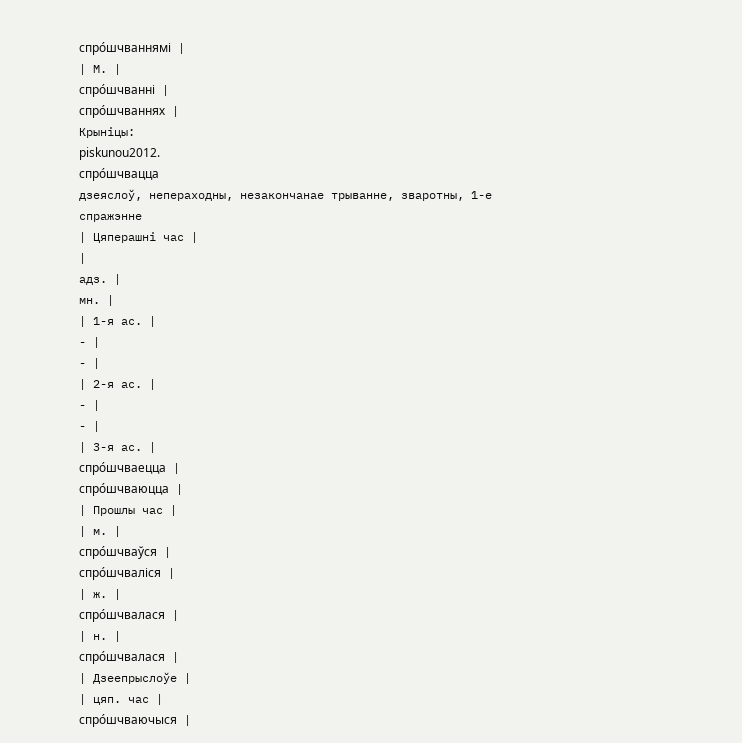спро́шчваннямі |
| М. |
спро́шчванні |
спро́шчваннях |
Крыніцы:
piskunou2012.
спро́шчвацца
дзеяслоў, непераходны, незакончанае трыванне, зваротны, 1-е спражэнне
| Цяперашні час |
|
адз. |
мн. |
| 1-я ас. |
- |
- |
| 2-я ас. |
- |
- |
| 3-я ас. |
спро́шчваецца |
спро́шчваюцца |
| Прошлы час |
| м. |
спро́шчваўся |
спро́шчваліся |
| ж. |
спро́шчвалася |
| н. |
спро́шчвалася |
| Дзеепрыслоўе |
| цяп. час |
спро́шчваючыся |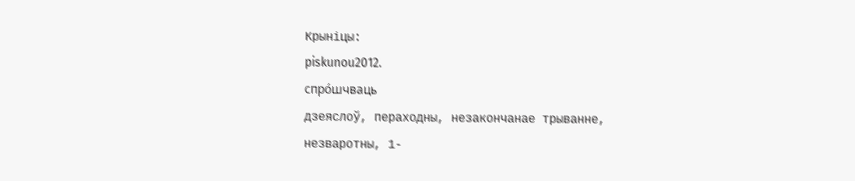Крыніцы:
piskunou2012.
спро́шчваць
дзеяслоў, пераходны, незакончанае трыванне, незваротны, 1-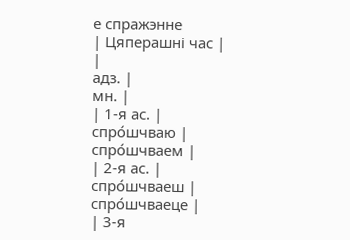е спражэнне
| Цяперашні час |
|
адз. |
мн. |
| 1-я ас. |
спро́шчваю |
спро́шчваем |
| 2-я ас. |
спро́шчваеш |
спро́шчваеце |
| 3-я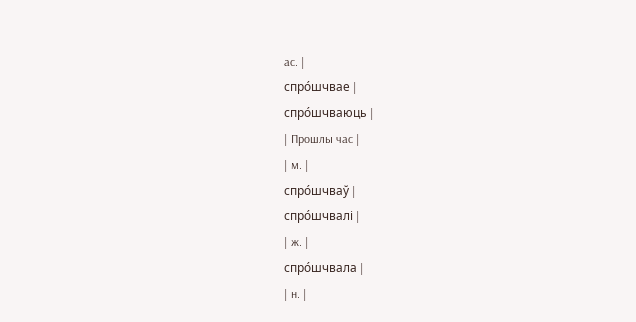ас. |
спро́шчвае |
спро́шчваюць |
| Прошлы час |
| м. |
спро́шчваў |
спро́шчвалі |
| ж. |
спро́шчвала |
| н. |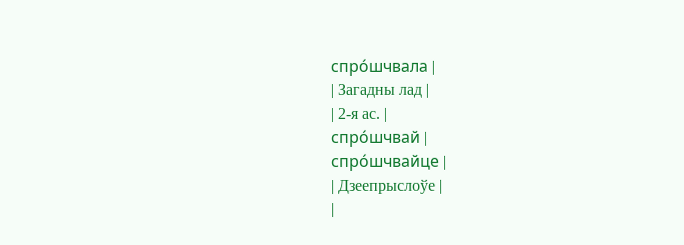спро́шчвала |
| Загадны лад |
| 2-я ас. |
спро́шчвай |
спро́шчвайце |
| Дзеепрыслоўе |
|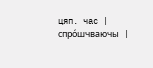цяп. час |
спро́шчваючы |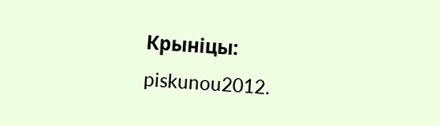Крыніцы:
piskunou2012.